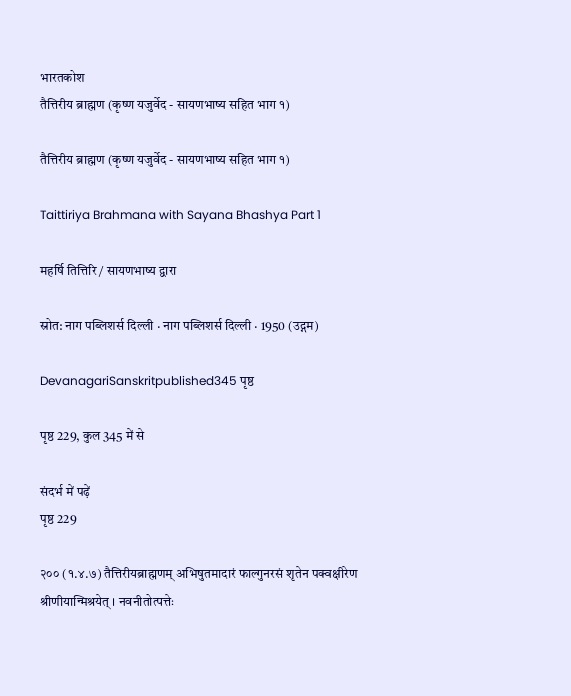भारतकोश
तैत्तिरीय ब्राह्मण (कृष्ण यजुर्वेद - सायणभाष्य सहित भाग १)

तैत्तिरीय ब्राह्मण (कृष्ण यजुर्वेद - सायणभाष्य सहित भाग १)

Taittiriya Brahmana with Sayana Bhashya Part 1

महर्षि तित्तिरि / सायणभाष्य द्वारा

स्रोत: नाग पब्लिशर्स दिल्ली · नाग पब्लिशर्स दिल्ली · 1950 (उद्गम)

DevanagariSanskritpublished345 पृष्ठ

पृष्ठ 229, कुल 345 में से

संदर्भ में पढ़ें
पृष्ठ 229

२०० (१.४.७) तैत्तिरीयब्राह्मणम् अभिषुतमादारं फाल्गुनरसं शृतेन पक्वक्षीरेण श्रीणीयान्मिश्रयेत् । नवनीतोत्पत्तेः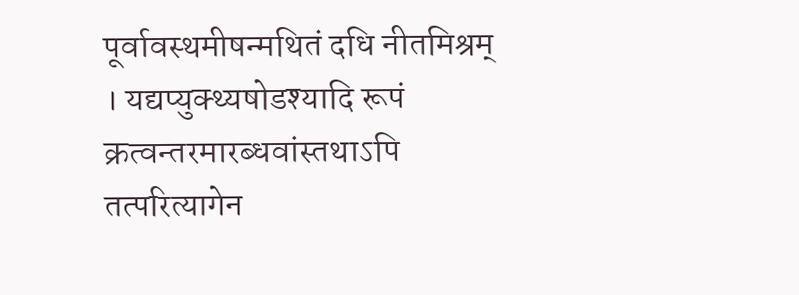पूर्वावस्थमीषन्मथितं दधि नीतमिश्रम् । यद्यप्युक्थ्यषोडश्यादि रूपं क्रत्वन्तरमारब्धवांस्तथाऽपि तत्परित्यागेन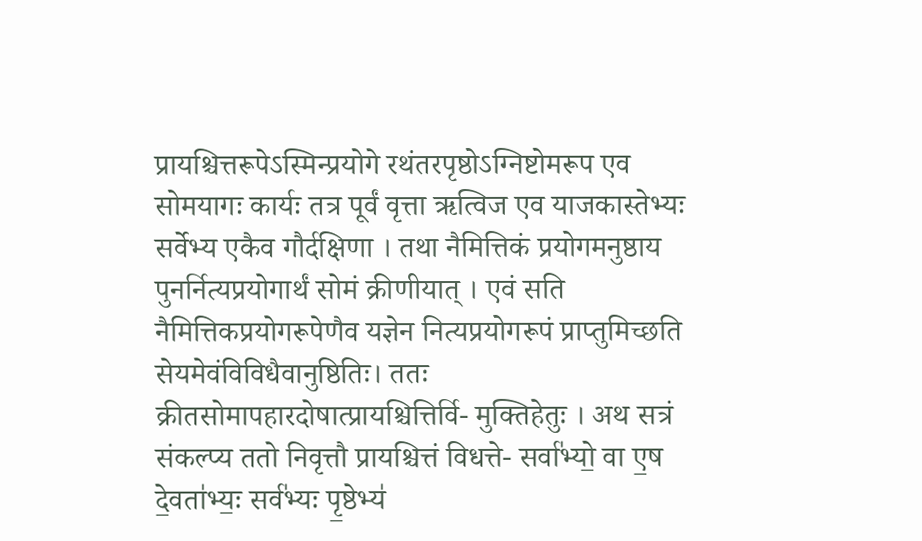प्रायश्चित्तरूपेऽस्मिन्प्रयोगे रथंतरपृष्ठोऽग्निष्टोमरूप एव सोमयागः कार्यः तत्र पूर्वं वृत्ता ऋत्विज एव याजकास्तेभ्यः सर्वेभ्य एकैव गौर्दक्षिणा । तथा नैमित्तिकं प्रयोगमनुष्ठाय पुनर्नित्यप्रयोगार्थं सोमं क्रीणीयात् । एवं सति नैमित्तिकप्रयोगरूपेणैव यज्ञेन नित्यप्रयोगरूपं प्राप्तुमिच्छति सेयमेवंविविधैवानुष्ठितिः। ततः क्रीतसोमापहारदोषात्प्रायश्चित्तिर्वि- मुक्तिहेतुः । अथ सत्रं संकल्प्य ततो निवृत्तौ प्रायश्चित्तं विधत्ते- सर्वा॑भ्यो॒ वा ए॒ष दे॒वता॑भ्यः॒ सर्व॑भ्यः पृ॒ष्ठेभ्य॑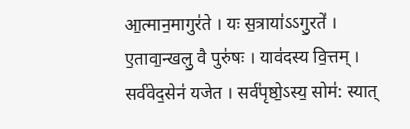आ॒त्मान॒मागुर॑ते । यः स॒त्राया॑ऽऽगु॒रते॑ । ए॒तावा॒न्खलु॒ वै पुरु॑षः । याव॑दस्य वि॒त्तम् । सर्व॑वेद॒सेन॑ यजेत । सर्व॑पृष्ठो॒ऽस्य॒ सोम॑: स्यात्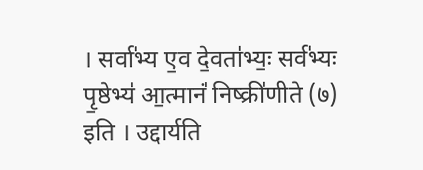। सर्वा॑भ्य ए॒व दे॒वता॑भ्यः॒ सर्व॑भ्यः पृ॒ष्ठेभ्य॑ आ॒त्मानं॑ निष्क्री॑णीते (७) इति । उद्दार्यति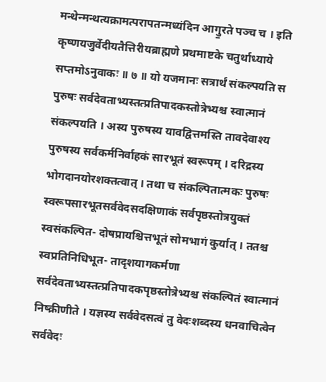मन्थेन्मन्थत्यक्रामत्परापतन्मध्यंदिन आगु॒रते पञ्च च । इति कृष्णयजुर्वेदीयतैत्तिरीयब्राह्मणे प्रथमाष्टके चतुर्थाध्याये सप्तमोऽनुवाकः ॥ ७ ॥ यो यजमानः सत्रार्थं संकल्पयति स पुरुषः सर्वदेवताभ्यस्तत्प्रतिपादकस्तोत्रेभ्यश्च स्वात्मानं संकल्पयति । अस्य पुरुषस्य यावद्वित्तमस्ति तावदेवाश्य पुरुषस्य सर्वकर्मनिर्वाहकं सारभूतं स्वरूपम् । दरिद्रस्य भोगदानयोरशक्तत्वात् । तथा च संकल्पितात्मकः पुरुषः स्वरूपसारभूतसर्ववेदसदक्षिणाकं सर्वपृष्ठस्तोत्रयुक्तं स्वसंकल्पित- दोषप्रायश्चित्तभूतं सोमभागं कुर्यात् । ततश्च स्वप्रतिनिधिभूत- तादृशयागकर्मणा सर्वदेवताभ्यस्तत्प्रतिपादकपृष्ठस्तोत्रेभ्यश्च संकल्पितं स्वात्मानं निष्क्रीणीते । यज्ञस्य सर्ववेदसत्वं तु वेदःशब्दस्य धनवाचित्वेन सर्ववेदः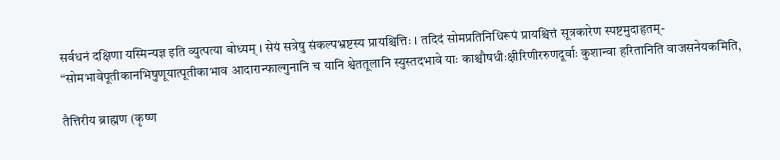सर्वधनं दक्षिणा यस्मिन्यज्ञ इति व्युत्पत्या बोध्यम् । सेयं सत्रेषु संकल्पभ्रष्टस्य प्रायश्चित्तिः । तदिदं सोमप्रतिनिधिरूपं प्रायश्चित्तं सूत्रकारेण स्पष्टमुदाहृतम्- “सोमभावेपूतीकानभिषुणूयात्पूतीकाभाव आदारान्फाल्गुनानि च यानि श्वेततूलानि स्युस्तदभावे याः काश्चौषधीःक्षीरिणीररुणदूर्वाः कुशान्वा हरितानिति वाजसनेयकमिति,

तैत्तिरीय ब्राह्मण (कृष्ण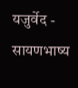यजुर्वेद - सायणभाष्य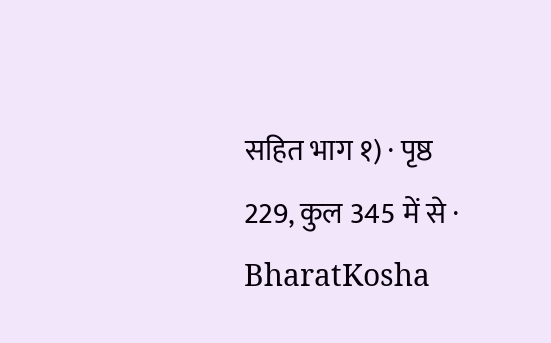सहित भाग १) · पृष्ठ 229, कुल 345 में से · BharatKosha